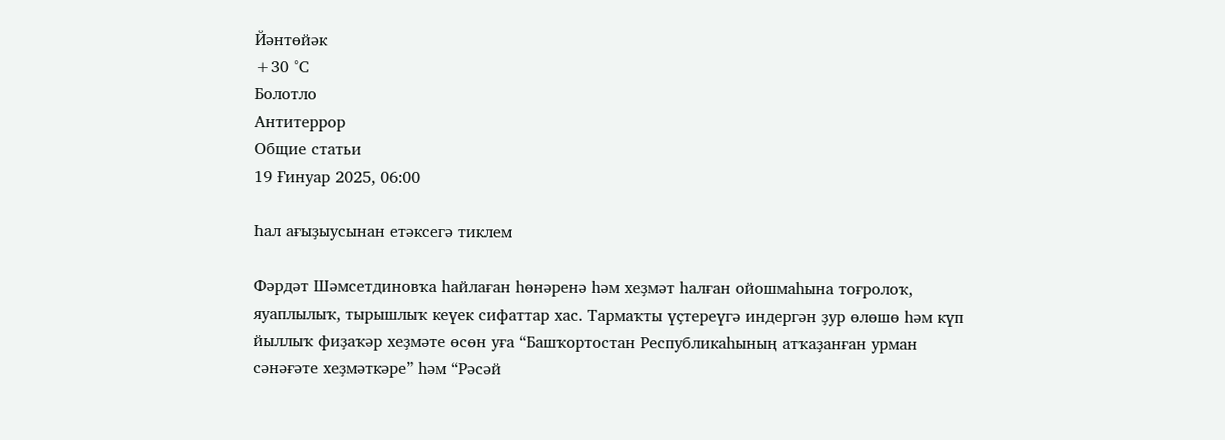Йәнтөйәк
+30 °С
Болотло
Антитеррор
Общие статьи
19 Ғинуар 2025, 06:00

Һал ағыҙыусынан етәксегә тиклем

Фәрдәт Шәмсетдиновҡа һайлаған һөнәренә һәм хеҙмәт һалған ойошмаһына тоғролоҡ, яуаплылыҡ, тырышлыҡ кеүек сифаттар хас. Тармаҡты үҫтереүгә индергән ҙур өлөшө һәм күп йыллыҡ фиҙаҡәр хеҙмәте өсөн уға “Башҡортостан Республикаһының атҡаҙанған урман сәнәғәте хеҙмәткәре” һәм “Рәсәй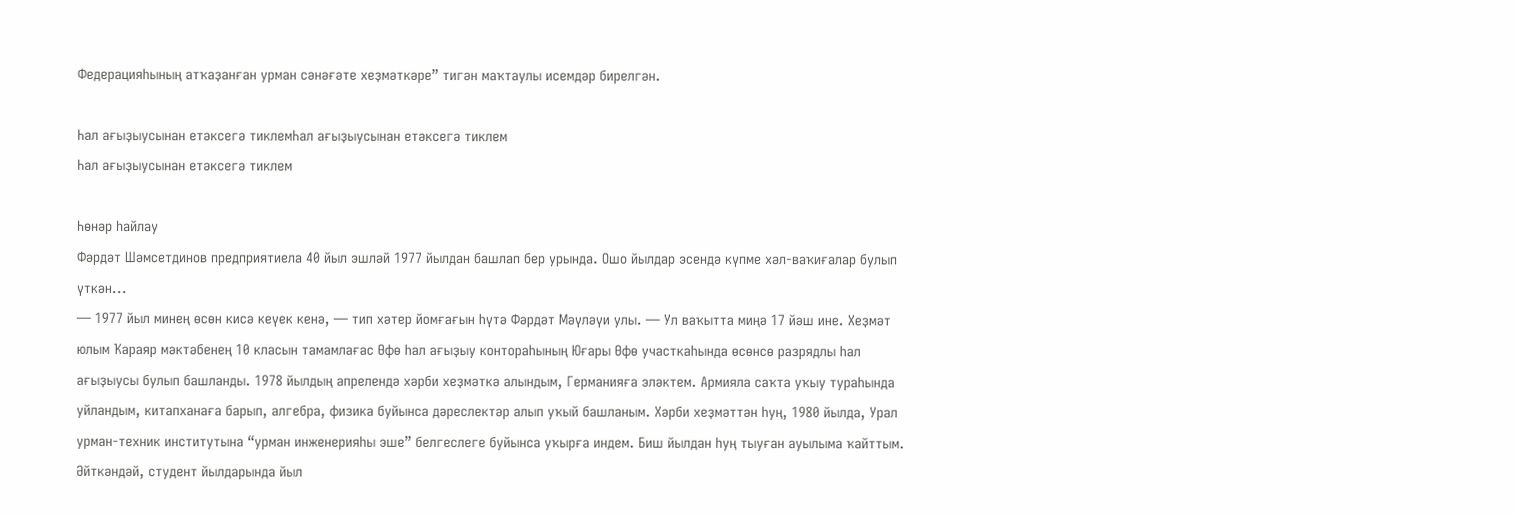Федерацияһының атҡаҙанған урман сәнәғәте хеҙмәткәре” тигән маҡтаулы исемдәр бирелгән.

Һал ағыҙыусынан етәксегә тиклемҺал ағыҙыусынан етәксегә тиклем
Һал ағыҙыусынан етәксегә тиклем

Һөнәр һайлау
Фәрдәт Шәмсетдинов предприятиела 40 йыл эшләй 1977 йылдан башлап бер урында. Ошо йылдар эсендә күпме хәл-ваҡиғалар булып үткән...
— 1977 йыл минең өсөн кисә кеүек кенә, — тип хәтер йомғағын һүтә Фәрдәт Мәүләүи улы. — Ул ваҡытта миңә 17 йәш ине. Хеҙмәт юлым Ҡараяр мәктәбенең 10 класын тамамлағас Өфө һал ағыҙыу контораһының Юғары Өфө участкаһында өсөнсө разрядлы һал ағыҙыусы булып башланды. 1978 йылдың апрелендә хәрби хеҙмәткә алындым, Германияға эләктем. Армияла саҡта уҡыу тураһында уйландым, китапханаға барып, алгебра, физика буйынса дәреслектәр алып уҡый башланым. Хәрби хеҙмәттән һуң, 1980 йылда, Урал урман-техник институтына “урман инженерияһы эше” белгеслеге буйынса уҡырға индем. Биш йылдан һуң тыуған ауылыма ҡайттым. Әйткәндәй, студент йылдарында йыл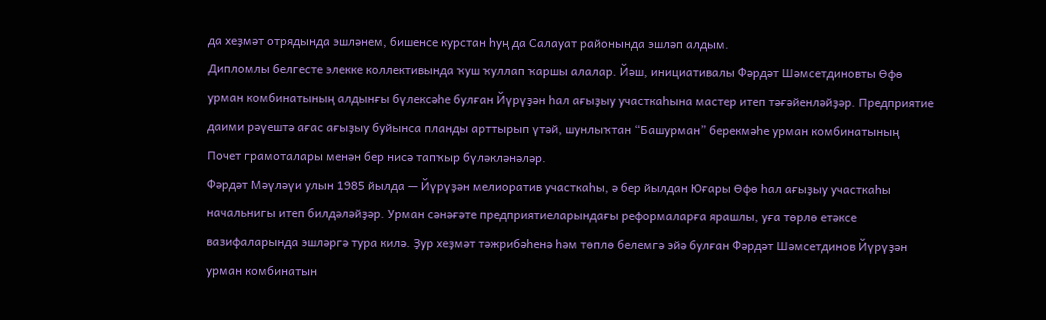да хеҙмәт отрядында эшләнем, бишенсе курстан һуң да Салауат районында эшләп алдым.
Дипломлы белгесте элекке коллективында ҡуш ҡуллап ҡаршы алалар. Йәш, инициативалы Фәрдәт Шәмсетдиновты Өфө урман комбинатының алдынғы бүлексәһе булған Йүрүҙән һал ағыҙыу участкаһына мастер итеп тәғәйенләйҙәр. Предприятие даими рәүештә ағас ағыҙыу буйынса планды арттырып үтәй, шунлыҡтан “Башурман” берекмәһе урман комбинатының Почет грамоталары менән бер нисә тапҡыр бүләкләнәләр.
Фәрдәт Мәүләүи улын 1985 йылда — Йүрүҙән мелиоратив участкаһы, ә бер йылдан Юғары Өфө һал ағыҙыу участкаһы начальнигы итеп билдәләйҙәр. Урман сәнәғәте предприятиеларындағы реформаларға ярашлы, уға төрлө етәксе вазифаларында эшләргә тура килә. Ҙур хеҙмәт тәжрибәһенә һәм төплө белемгә эйә булған Фәрдәт Шәмсетдинов Йүрүҙән урман комбинатын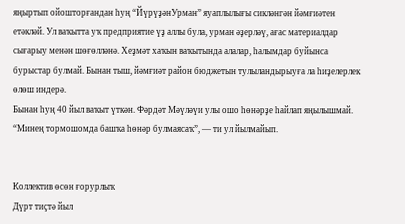яңыртып ойошторғандан һуң “ЙүрүҙәнУрман” яуаплылығы сикләнгән йәмғиәтен етәкләй. Ул ваҡытта уҡ предприятие үҙ аллы була, урман әҙерләү, ағас материалдар сығарыу менән шөғөлләнә. Хеҙмәт хаҡын ваҡытында алалар, һалымдар буйынса бурыстар булмай. Бынан тыш, йәмғиәт район бюджетын тулыландырыуға ла һиҙелерлек өлөш индерә.
Бынан һуң 40 йыл ваҡыт үткән. Фәрдәт Мәүләүи улы ошо һөнәрҙе һайлап яңылышмай. “Минең тормошомда башҡа һөнәр булмаясаҡ”, — ти ул йылмайып.


Коллектив өсөн ғорурлыҡ
Дүрт тиҫтә йыл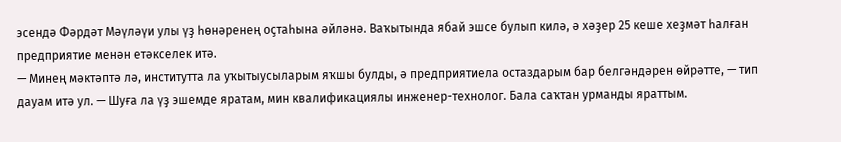эсендә Фәрдәт Мәүләүи улы үҙ һөнәренең оҫтаһына әйләнә. Ваҡытында ябай эшсе булып килә, ә хәҙер 25 кеше хеҙмәт һалған предприятие менән етәкселек итә.
— Минең мәктәптә лә, институтта ла уҡытыусыларым яҡшы булды, ә предприятиела остаздарым бар белгәндәрен өйрәтте, — тип дауам итә ул. — Шуға ла үҙ эшемде яратам, мин квалификациялы инженер-технолог. Бала саҡтан урманды яраттым.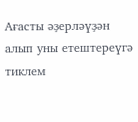Ағасты әҙерләүҙән алып уны етештереүгә тиклем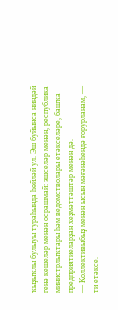ҡыҙыҡлы булыуы тураһында һөйләй ул. Эш буйынса ниндәй генә кешеләр менән осрашмай: эшселәр менән, республика министрлыҡтары һәм ведомстволары етәкселәре, башҡа предприятиеларҙан хеҙмәттәштәр менән дә.
— Коллективыбыҙ менән ысын мәғәнәһендә ғорурланам, — ти етәксе.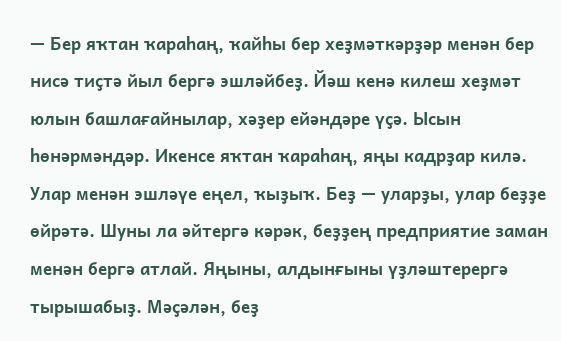— Бер яҡтан ҡараһаң, ҡайһы бер хеҙмәткәрҙәр менән бер нисә тиҫтә йыл бергә эшләйбеҙ. Йәш кенә килеш хеҙмәт юлын башлағайнылар, хәҙер ейәндәре үҫә. Ысын һөнәрмәндәр. Икенсе яҡтан ҡараһаң, яңы кадрҙар килә. Улар менән эшләүе еңел, ҡыҙыҡ. Беҙ — уларҙы, улар беҙҙе өйрәтә. Шуны ла әйтергә кәрәк, беҙҙең предприятие заман менән бергә атлай. Яңыны, алдынғыны үҙләштерергә тырышабыҙ. Мәҫәлән, беҙ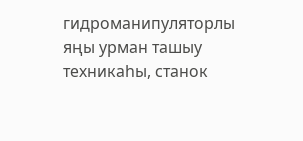гидроманипуляторлы яңы урман ташыу техникаһы, станок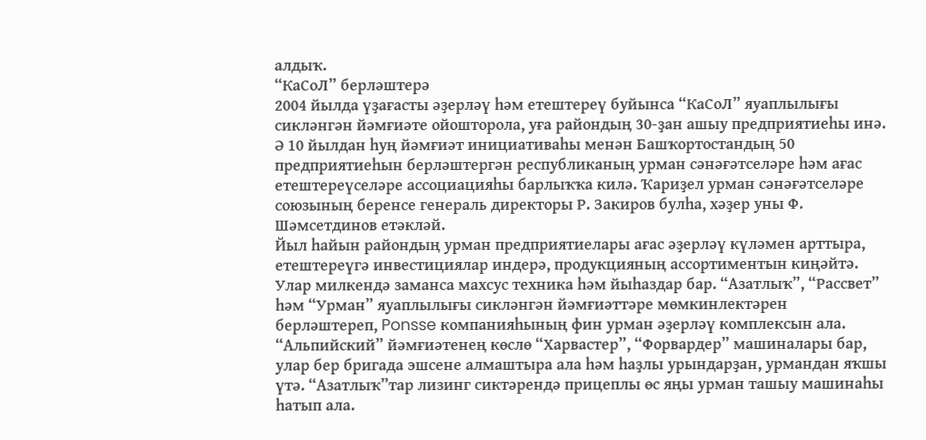алдыҡ.
“КаСоЛ” берләштерә
2004 йылда үҙағасты әҙерләү һәм етештереү буйынса “КаСоЛ” яуаплылығы сикләнгән йәмғиәте ойошторола, уға райондың 30-ҙан ашыу предприятиеһы инә. Ә 10 йылдан һуң йәмғиәт инициативаһы менән Башҡортостандың 50 предприятиеһын берләштергән республиканың урман сәнәғәтселәре һәм ағас етештереүселәре ассоциацияһы барлыҡҡа килә. Ҡариҙел урман сәнәғәтселәре союзының беренсе генераль директоры Р. Закиров булһа, хәҙер уны Ф. Шәмсетдинов етәкләй.
Йыл һайын райондың урман предприятиелары ағас әҙерләү күләмен арттыра, етештереүгә инвестициялар индерә, продукцияның ассортиментын киңәйтә. Улар милкендә заманса махсус техника һәм йыһаздар бар. “Азатлыҡ”, “Рассвет” һәм “Урман” яуаплылығы сикләнгән йәмғиәттәре мөмкинлектәрен берләштереп, Ponsse компанияһының фин урман әҙерләү комплексын ала. “Альпийский” йәмғиәтенең көслө “Харвастер”, “Форвардер” машиналары бар, улар бер бригада эшсене алмаштыра ала һәм һаҙлы урындарҙан, урмандан яҡшы үтә. “Азатлыҡ”тар лизинг сиктәрендә прицеплы өс яңы урман ташыу машинаһы һатып ала.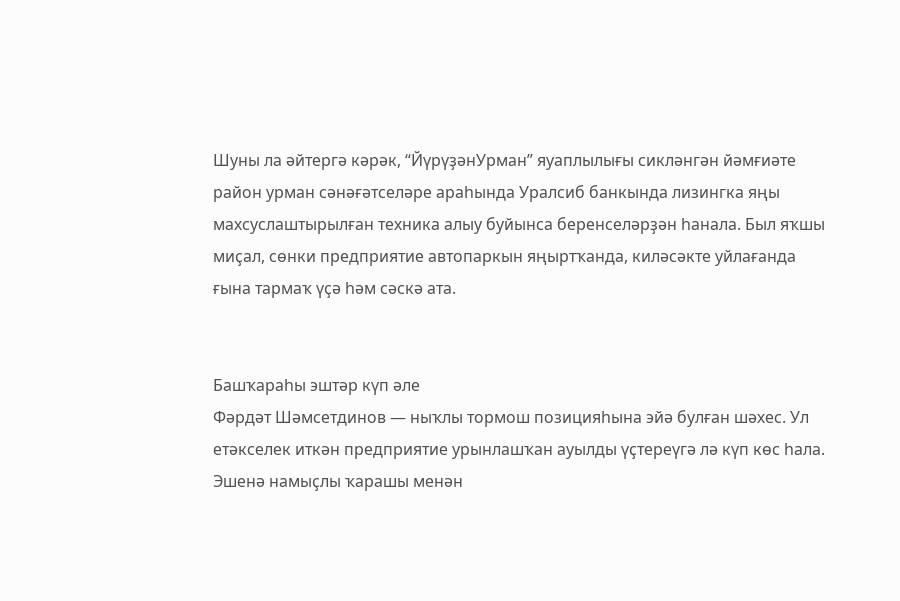Шуны ла әйтергә кәрәк, “ЙүрүҙәнУрман” яуаплылығы сикләнгән йәмғиәте район урман сәнәғәтселәре араһында Уралсиб банкында лизингка яңы махсуслаштырылған техника алыу буйынса беренселәрҙән һанала. Был яҡшы миҫал, сөнки предприятие автопаркын яңыртҡанда, киләсәкте уйлағанда ғына тармаҡ үҫә һәм сәскә ата.


Башҡараһы эштәр күп әле
Фәрдәт Шәмсетдинов — ныҡлы тормош позицияһына эйә булған шәхес. Ул етәкселек иткән предприятие урынлашҡан ауылды үҫтереүгә лә күп көс һала. Эшенә намыҫлы ҡарашы менән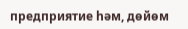предприятие һәм, дөйөм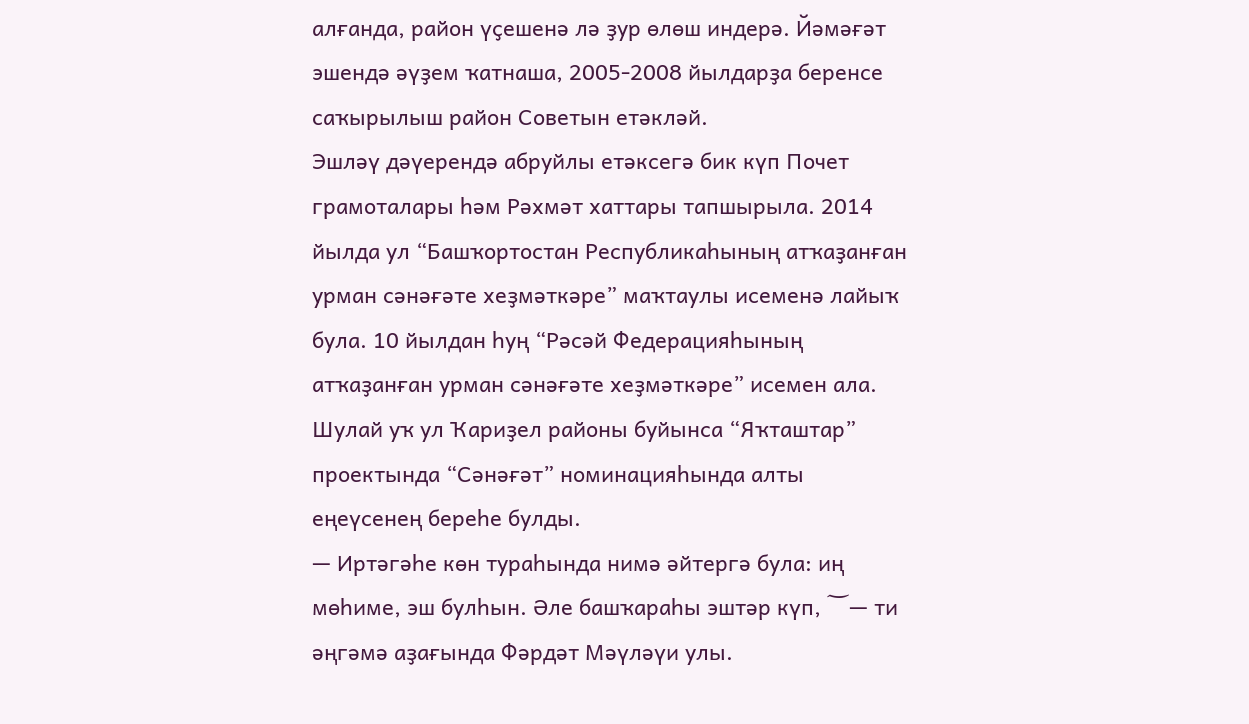алғанда, район үҫешенә лә ҙур өлөш индерә. Йәмәғәт эшендә әүҙем ҡатнаша, 2005-2008 йылдарҙа беренсе саҡырылыш район Советын етәкләй.
Эшләү дәүерендә абруйлы етәксегә бик күп Почет грамоталары һәм Рәхмәт хаттары тапшырыла. 2014 йылда ул “Башҡортостан Республикаһының атҡаҙанған урман сәнәғәте хеҙмәткәре” маҡтаулы исеменә лайыҡ була. 10 йылдан һуң “Рәсәй Федерацияһының атҡаҙанған урман сәнәғәте хеҙмәткәре” исемен ала. Шулай уҡ ул Ҡариҙел районы буйынса “Яҡташтар” проектында “Сәнәғәт” номинацияһында алты еңеүсенең береһе булды.
— Иртәгәһе көн тураһында нимә әйтергә була: иң мөһиме, эш булһын. Әле башҡараһы эштәр күп, ؅— ти әңгәмә аҙағында Фәрдәт Мәүләүи улы.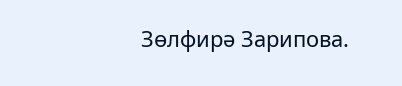Зөлфирә Зарипова.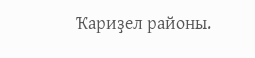Ҡариҙел районы.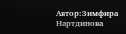Автор:Зимфира Нартдинова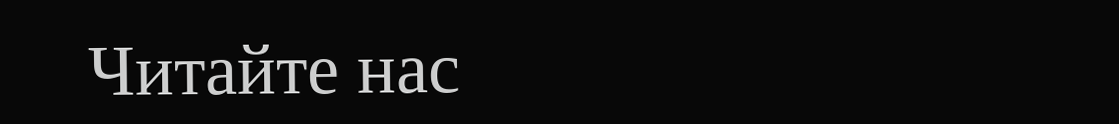Читайте нас